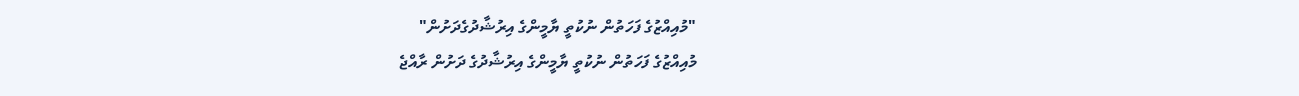"މުއިއްޒުގެ ފަހަތުން ނުކުތީ ޔާމީންގެ އިރުޝާދުގެދަށުން"
މުއިއްޒުގެ ފަހަތުން ނުކުތީ ޔާމީންގެ އިރުޝާދުގެ ދަށުން ރާއްޖެ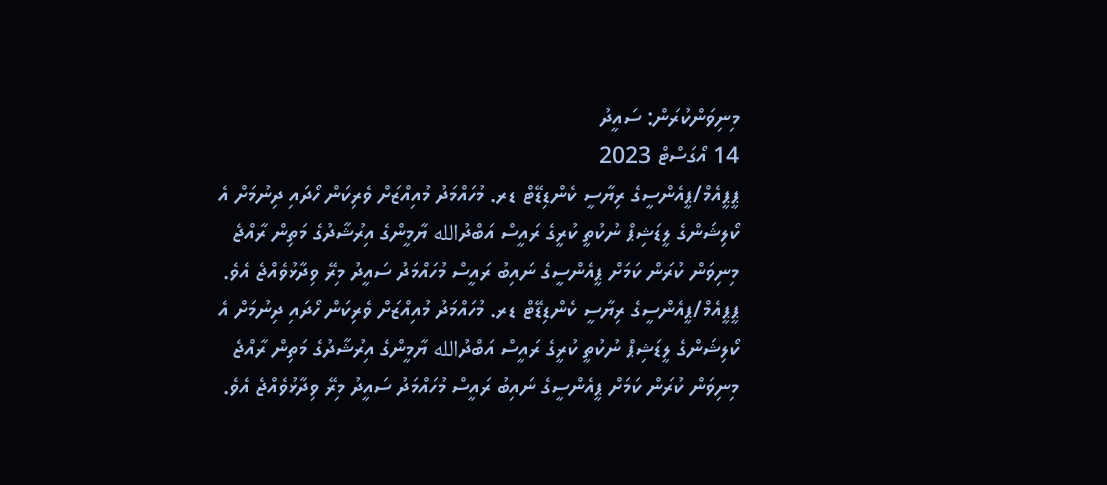މިނިވަންކުރަން: ސައީދު
14 އޯގަސްޓް 2023
ޕީޕީއެމް/ޕީއެންސީގެ ރިޔާސީ ކެންޑިޑޭޓް ޑރ. މުހައްމަދު މުއިއްޒަށް ވެރިކަން ހޯދައި ދިނުމަށް އެ ކޯލިޝަންގެ ލީޑަޝިޕް ނުކުތީ ކުރީގެ ރައީސް އަބްދުالله ޔާމީންގެ އިރުޝާދުގެ މަތިން ރާއްޖެ މިނިވަން ކުރަން ކަމަށް ޕީއެންސީގެ ނައިބު ރައީސް މުހައްމަދު ސައީދު މިރޭ ވިދާޅުވެއްޖެ އެވެ.
ޕީޕީއެމް/ޕީއެންސީގެ ރިޔާސީ ކެންޑިޑޭޓް ޑރ. މުހައްމަދު މުއިއްޒަށް ވެރިކަން ހޯދައި ދިނުމަށް އެ ކޯލިޝަންގެ ލީޑަޝިޕް ނުކުތީ ކުރީގެ ރައީސް އަބްދުالله ޔާމީންގެ އިރުޝާދުގެ މަތިން ރާއްޖެ މިނިވަން ކުރަން ކަމަށް ޕީއެންސީގެ ނައިބު ރައީސް މުހައްމަދު ސައީދު މިރޭ ވިދާޅުވެއްޖެ އެވެ.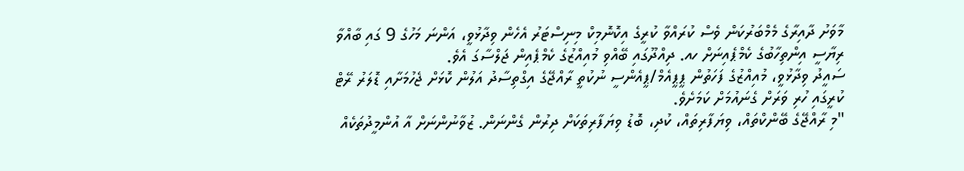މާވަށު ދާއިރާގެ މެމްބަރުކަން ވެސް ކުރައްވާ ކުރީގެ އިކޮނޮމިކް މިނިސްޓަރު އެހެން ވިދާޅުވީ، އަންނަ މަހުގެ 9 ގައި ބާއްވާ ރިޔާސީ އިންތިހާބުގެ ކެމްޕެއިނަށް ހއ. ދިއްދޫގައި ބޭއްވި މުއިއްޒުގެ ކެމްޕެއިން ޖަލްސާގަ އެވެ.
ސައީދު ވިދާޅުވީ، މުއިއްޒުގެ ފަހަތުން ޕީޕީއެމް/ޕީއެންސީ ނުކުތީ ރާއްޖޭގެ އިގްތިސާދު އަލުން ކޮޅަށް ޖެހުމަށާއި ޑޮލަރު ރޭޓް ކުރީގައި ހުރި ވަރަށް ގެނައުމަށް ކަމަށެވެ.
"މި ރާއްޖޭގެ ބޭންކްތައް، ވިޔަފާރިތައް، ކުދި، ބޮޑު ވިޔަފާރިތަކަށް ދިރުން ގެންނަން. ޒުވާނުންނަށް އާ އުންމީދުތަކެއް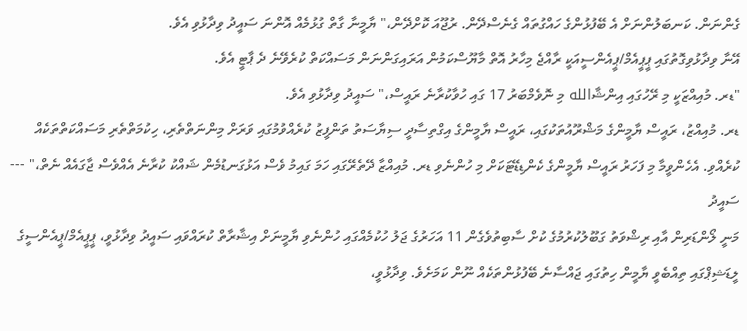ގެންނަން. ކަނބަލުންނަށް އެ ބޭފުޅުންގެ ހައްގުތައް ގެނެސްދޭން. ރުޖޫއަ ކޮށްދޭން،" ޔާމީނާ ގާތް ގުޅުމެއް އޮންނަ ސައީދު ވިދާޅުވި އެވެ.
އޭނާ ވިދާޅުވިގޮތުގައި ޕީޕީއެމް/ޕީއެންސީއަކީ ރާއްޖެ މިހާރު އޮތް މާޔޫސްކަމުން އަރައިގަންނަން މަސައްކަތް ކުރެވޭނެ ދެ ޕާޓީ އެވެ.
"ޑރ. މުއިއްޒަކީ މި ރޭހުގައި އިންޝާالله މި ނޮވެމްބަރު 17 ގައި ހުވާކުރާނެ ރައީސް،" ސައީދު ވިދާޅުވި އެވެ.
ޑރ. މުއިއްޒު، ރައީސް ޔާމީންގެ މަޝްރޫއުތަކުގައި، ރައީސް ޔާމީންގެ އިގްތިސާދީ ސިޔާސަތު ތަންފީޒު ކުރެއްވުމުގައި ވަރަށް މިންނަތްތެރި، ހިކުމަތްތެރި މަސައްކަތްތަކެއް ކުރެއްވި. އެހެންވީމާ މި ފަހަރު ރައީސް ޔާމީންގެ ކެންޑިޑޭޓަކަށް މި ހުންނެވި ޑރ. މުއިއްޒާ ދޭތެރޭގައި ހަމަ ގައިމު ވެސް އަޅުގަނޑުމެން ޝައްކު ކުރާނެ އެއްވެސް ޖާގައެއް ނެތް،" --- ސައީދު
މަނީ ލޯންޑަރިން އާއި ރިޝްވަތު ގަބޫލުކުރުމުގެ ކުށް ސާބިތުވެގެން 11 އަހަރުގެ ޖަލު ހުކުމެއްގައި ހުންނެވި ޔާމީނަށް އިޝާރާތް ކުރައްވައި ސައީދު ވިދާޅުވީ، ޕީޕީއެމް/ޕީއެންސީގެ ލީޑަޝިޕްގައި ތިއްބެވީ ޔާމީން ހިތުގައި ޖައްސާނެ ބޭފުޅުންތަކެއް ނޫން ކަމަށެވެ. ވިދާޅުވީ،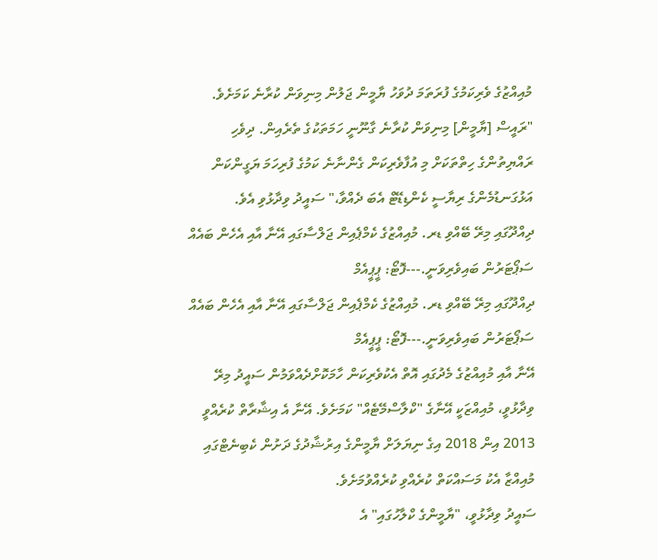މުއިއްޒުގެ ވެރިކަމުގެ ފުރަތަމަ ދުވަހު ޔާމީން ޖަލުން މިނިވަން ކުރާނެ ކަމަށެވެ.
"ރައީސް [ޔާމީން] މިނިވަން ކުރާނެ ގާނޫނީ ހަމަތަކުގެ ތެރެއިން. ދިވެހި ރައްޔިތުންގެ ހިތްތަކަށް މި އުފާވެރިކަން ގެންނާނެ ކަމުގެ ފުރިހަމަ ޔަގީންކަން އަޅުގަނޑުމެންގެ ރިޔާސީ ކެންޑިޑޭޓް އެބަ ދެއްވާ،" ސައީދު ވިދާޅުވި އެވެ.
ދިއްދޫގައި މިރޭ ބޭއްވި ޑރ. މުއިއްޒުގެ ކެމްޕެއިން ޖަލްސާގައި އޭނާ އާއި އެހެން ބައެއް ސަޕޯޓަރުން ބައިވެރިވަނީ.---ފޮޓޯ: ޕީޕީއެމް
ދިއްދޫގައި މިރޭ ބޭއްވި ޑރ. މުއިއްޒުގެ ކެމްޕެއިން ޖަލްސާގައި އޭނާ އާއި އެހެން ބައެއް ސަޕޯޓަރުން ބައިވެރިވަނީ.---ފޮޓޯ: ޕީޕީއެމް
އޭނާ އާއި މުއިއްޒުގެ މެދުގައި އޮތް އެކުވެރިކަން ހާމަކޮށްދެއްވަމުން ސައީދު މިރޭ ވިދާޅުވީ، މުއިއްޒަކީ އޭނާގެ "ކްލާސްމޭޓެއް" ކަމަށެވެ. އޭނާ އެ އިޝާރާތް ކުރެއްވީ 2013 އިން 2018 އިގެ ނިޔަލަށް ޔާމީންގެ އިރުޝާދުގެ ދަށުން ކެބިނެޓްގައި މުއިއްޒާ އެކު މަސައްކަތް ކުރެއްވި ކުރެއްވުމަށެވެ.
ސައީދު ވިދާޅުވީ، "ޔާމީންގެ ކްލާހުގައި" އެ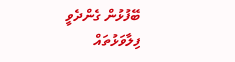ބޭފުޅުން ގެންދެވީ ފިލާވަޅުތައް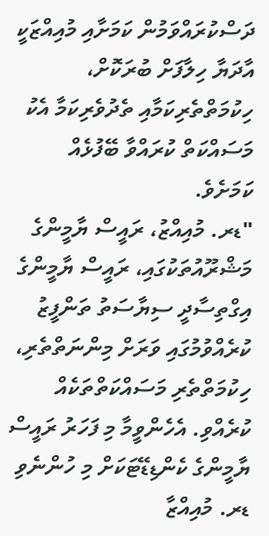ދަސްކުރައްވަމުން ކަމަށާއި މުއިއްޒަކީ އާދަޔާ ހިލާފަށް ބުރަކޮށް، ހިކުމަތްތެރިކަމާއި ތެދުވެރިކަމާ އެކު މަސައްކަތް ކުރައްވާ ބޭފުޅެއް ކަމަށެވެ.
"ޑރ. މުއިއްޒު، ރައީސް ޔާމީންގެ މަޝްރޫއުތަކުގައި، ރައީސް ޔާމީންގެ އިގްތިސާދީ ސިޔާސަތު ތަންފީޒު ކުރެއްވުމުގައި ވަރަށް މިންނަތްތެރި، ހިކުމަތްތެރި މަސައްކަތްތަކެއް ކުރެއްވި. އެހެންވީމާ މި ފަހަރު ރައީސް ޔާމީންގެ ކެންޑިޑޭޓަކަށް މި ހުންނެވި ޑރ. މުއިއްޒާ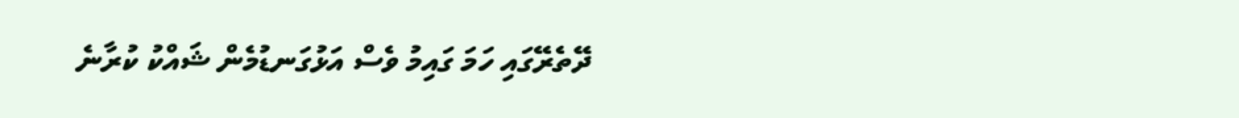ދޭތެރޭގައި ހަމަ ގައިމު ވެސް އަޅުގަނޑުމެން ޝައްކު ކުރާނެ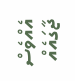އެއްވެސް ޖާގައެއް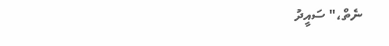ނެތް،" ސައީދު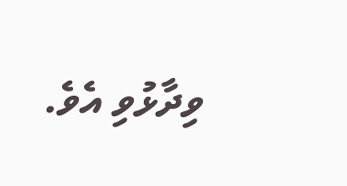ވިދާޅުވި އެވެ.